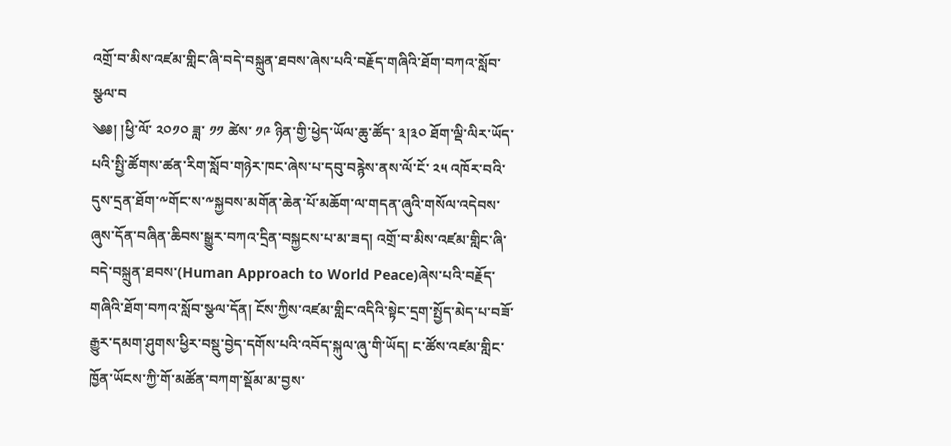འགྲོ་བ་མིས་འཛམ་གླིང་ཞི་བདེ་བསྐྲུན་ཐབས་ཞེས་པའི་བརྗོད་གཞིའི་ཐོག་བཀའ་སློབ་སྩལ་བ
༄༅། །ཕྱི་ལོ་ ༢༠༡༠ ཟླ་ ༡༡ ཚེས་ ༡༩ ཉིན་གྱི་ཕྱེད་ཡོལ་ཆུ་ཚོད་ ༣།༣༠ ཐོག་ལྡི་ལིར་ཡོད་པའི་སྤྱི་ཚོགས་ཚན་རིག་སློབ་གཉེར་ཁང་ཞེས་པ་དབུ་བརྙེས་ནས་ལོ་ངོ་ ༢༥ འཁོར་བའི་དུས་དྲན་ཐོག་༸གོང་ས་༸སྐྱབས་མགོན་ཆེན་པོ་མཆོག་ལ་གདན་ཞུའི་གསོལ་འདེབས་ཞུས་དོན་བཞིན་ཆིབས་སྒྱུར་བཀའ་དྲིན་བསྐྱངས་པ་མ་ཟད། འགྲོ་བ་མིས་འཛམ་གླིང་ཞི་བདེ་བསྐྲུན་ཐབས་(Human Approach to World Peace)ཞེས་པའི་བརྗོད་གཞིའི་ཐོག་བཀའ་སློབ་སྩལ་དོན། ངོས་ཀྱིས་འཛམ་གླིང་འདིའི་སྟེང་དྲག་སྤྱོད་མེད་པ་བཟོ་རྒྱུར་དམག་ཤུགས་ཕྱིར་བསྡུ་བྱེད་དགོས་པའི་འབོད་སྐུལ་ཞུ་གི་ཡོད། ང་ཚོས་འཛམ་གླིང་ཁྱོན་ཡོངས་ཀྱི་གོ་མཚོན་བཀག་སྡོམ་མ་བྱས་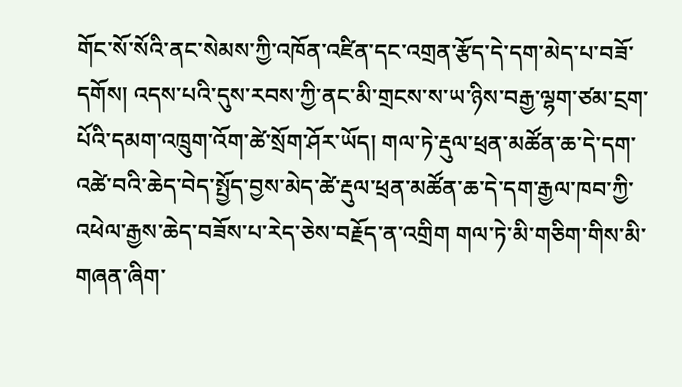གོང་སོ་སོའི་ནང་སེམས་ཀྱི་འཁོན་འཛིན་དང་འགྲན་རྩོད་དེ་དག་མེད་པ་བཟོ་དགོས། འདས་པའི་དུས་རབས་ཀྱི་ནང་མི་གྲངས་ས་ཡ་ཉིས་བརྒྱ་ལྷག་ཙམ་ངྲག་པོའི་དམག་འཁྲུག་འོག་ཚེ་སྲོག་ཤོར་ཡོད། གལ་ཏེ་རྡུལ་ཕྲན་མཚོན་ཆ་དེ་དག་འཚེ་བའི་ཆེད་བེད་སྤྱོད་བྱས་མེད་ཚེ་རྡུལ་ཕྲན་མཚོན་ཆ་དེ་དག་རྒྱལ་ཁབ་ཀྱི་འཕེལ་རྒྱས་ཆེད་བཟོས་པ་རེད་ཅེས་བརྗོད་ན་འགྲིག གལ་ཏེ་མི་གཅིག་གིས་མི་གཞན་ཞིག་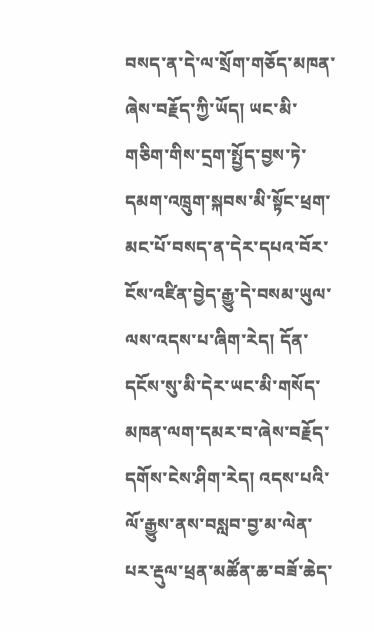བསད་ན་དེ་ལ་སྲོག་གཅོད་མཁན་ཞེས་བརྗོད་ཀྱི་ཡོད། ཡང་མི་གཅིག་གིས་དྲག་སྤྱོད་བྱས་ཏེ་དམག་འཁྲུག་སྐབས་མི་སྟོང་ཕྲག་མང་པོ་བསད་ན་དེར་དཔའ་བོར་ངོས་འཛིན་བྱེད་རྒྱུ་དེ་བསམ་ཡུལ་ལས་འདས་པ་ཞིག་རེད། དོན་དངོས་སུ་མི་དེར་ཡང་མི་གསོད་མཁན་ལག་དམར་བ་ཞེས་བརྗོད་དགོས་ངེས་ཤིག་རེད། འདས་པའི་ལོ་རྒྱུས་ནས་བསླབ་བྱ་མ་ལེན་པར་རྡུལ་ཕྲན་མཚོན་ཆ་བཟོ་ཆེད་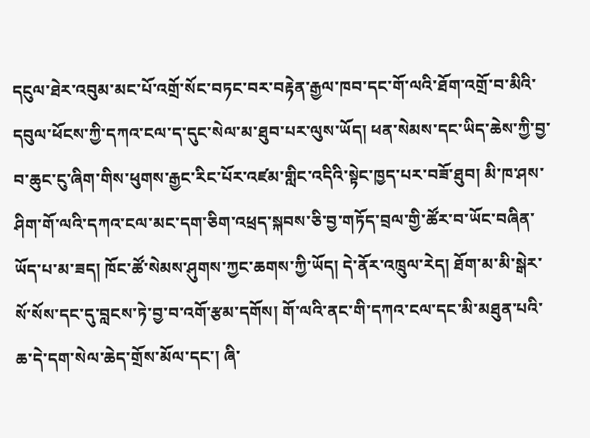དངུལ་ཐེར་འབུམ་མང་པོ་འགྲོ་སོང་བཏང་བར་བརྟེན་རྒྱལ་ཁབ་དང་གོ་ལའི་ཐོག་འགྲོ་བ་མིའི་དབུལ་ཕོངས་ཀྱི་དཀའ་ངལ་ད་དུང་སེལ་མ་ཐུབ་པར་ལུས་ཡོད། ཕན་སེམས་དང་ཡིད་ཆེས་ཀྱི་བྱ་བ་ཆུང་ངུ་ཞིག་གིས་ཕུགས་རྒྱང་རིང་པོར་འཛམ་གླིང་འདིའི་སྟེང་ཁྱད་པར་བཟོ་ཐུབ། མི་ཁ་ཤས་ཤིག་གོ་ལའི་དཀའ་ངལ་མང་དག་ཅིག་འཕྲད་སྐབས་ཅི་བྱ་གཏོད་བྲལ་གྱི་ཚོར་བ་ཡོང་བཞིན་ཡོད་པ་མ་ཟད། ཁོང་ཚོ་སེམས་ཤུགས་ཀྱང་ཆགས་ཀྱི་ཡོད། དེ་ནོར་འཁྲུལ་རེད། ཐོག་མ་མི་སྒེར་སོ་སོས་དང་དུ་བླངས་ཏེ་བྱ་བ་འགོ་རྩམ་དགོས། གོ་ལའི་ནང་གི་དཀའ་ངལ་དང་མི་མཐུན་པའི་ཆ་དེ་དག་སེལ་ཆེད་གྲོས་མོལ་དང་། ཞི་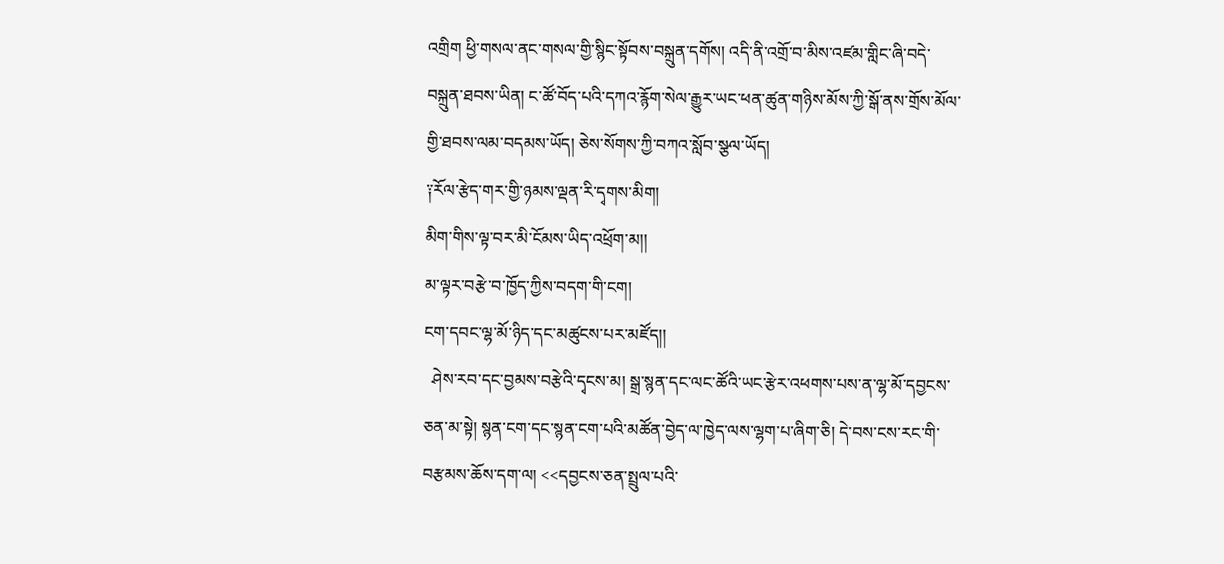འགྲིག ཕྱི་གསལ་ནང་གསལ་གྱི་སྙིང་སྟོབས་བསྐྲུན་དགོས། འདི་ནི་འགྲོ་བ་མིས་འཛམ་གླིང་ཞི་བདེ་བསྐྲུན་ཐབས་ཡིན། ང་ཚོ་བོད་པའི་དཀའ་རྙོག་སེལ་རྒྱུར་ཡང་ཕན་ཚུན་གཉིས་མོས་ཀྱི་སྒོ་ནས་གྲོས་མོལ་གྱི་ཐབས་ལམ་བདམས་ཡོད། ཅེས་སོགས་ཀྱི་བཀའ་སློབ་སྩལ་ཡོད།
༑རོལ་རྩེད་གར་གྱི་ཉམས་ལྡན་རི་དྭགས་མིག།
མིག་གིས་ལྟ་བར་མི་ངོམས་ཡིད་འཕྲོག་མ།།
མ་ལྟར་བརྩེ་བ་ཁྱོད་ཀྱིས་བདག་གི་ངག།
ངག་དབང་ལྷ་མོ་ཉིད་དང་མཚུངས་པར་མཛོད།།
  ཤེས་རབ་དང་བྱམས་བརྩེའི་དྭངས་མ། སྒྲ་སྙན་དང་ལང་ཚོའི་ཡང་རྩེར་འཕགས་པས་ན་ལྷ་མོ་དབྱངས་ཅན་མ་སྟེ། སྙན་ངག་དང་སྙན་ངག་པའི་མཚོན་བྱེད་ལ་ཁྱེད་ལས་ལྷག་པ་ཞིག་ཅི། དེ་བས་ངས་རང་གི་བརྩམས་ཆོས་དག་ལ། <<དབྱངས་ཅན་སྤྲུལ་པའི་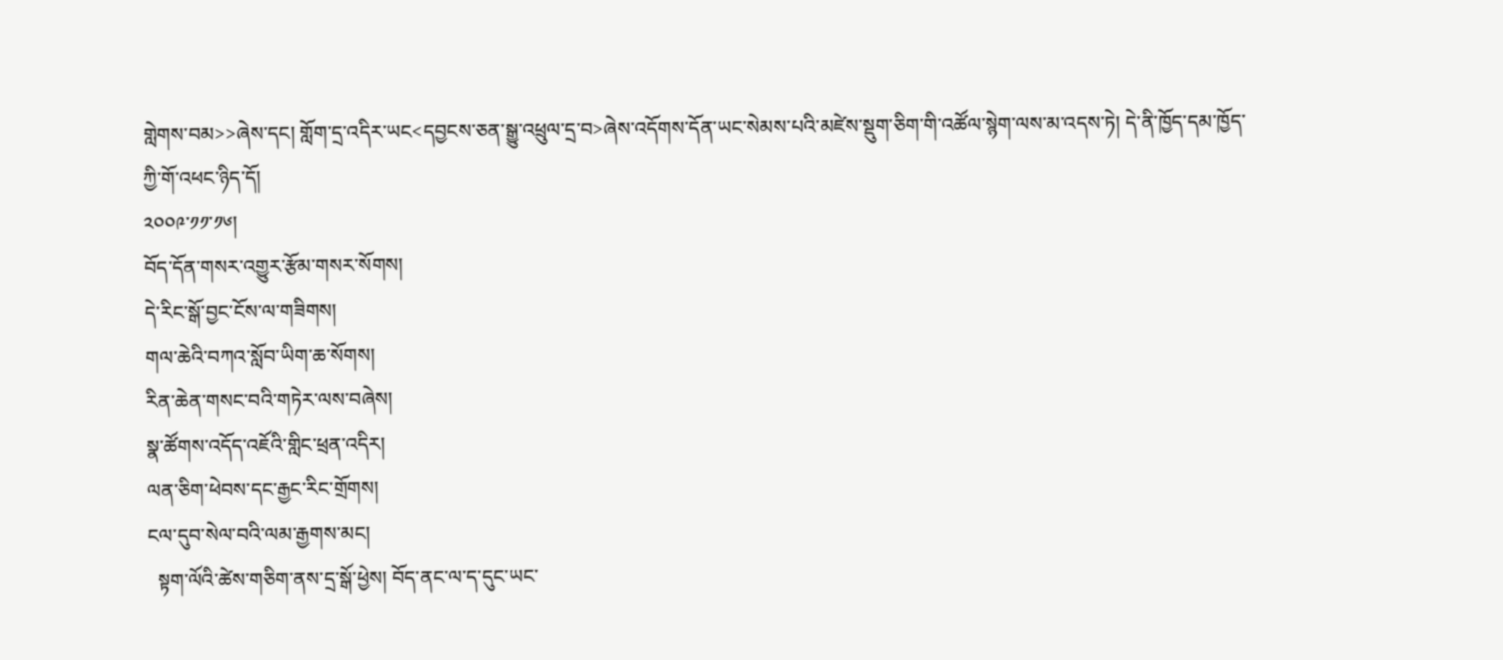གླེགས་བམ>>ཞེས་དང། གློག་དྲ་འདིར་ཡང<དབྱངས་ཅན་སྒྱུ་འཕྲུལ་དྲ་བ>ཞེས་འདོགས་དོན་ཡང་སེམས་པའི་མཛེས་སྡུག་ཅིག་གི་འཚོལ་སྙེག་ལས་མ་འདས་ཏེ། དེ་ནི་ཁྱོད་དམ་ཁྱོད་ཀྱི་གོ་འཕང་ཉིད་དོ།
༢༠༠༩་༡༡་༡༦།
བོད་དོན་གསར་འགྱུར་རྩོམ་གསར་སོགས།
དེ་རིང་སྒོ་བྱང་ངོས་ལ་གཟིགས།
གལ་ཆེའི་བཀའ་སློབ་ཡིག་ཆ་སོགས།
རིན་ཆེན་གསང་བའི་གཏེར་ལས་བཞེས།
སྣ་ཚོགས་འདོད་འཇོའི་གླིང་ཕྲན་འདིར།
ལན་ཅིག་ཕེབས་དང་རྒྱང་རིང་གྲོགས།
ངལ་དུབ་སེལ་བའི་ལམ་རྒྱགས་མང།
  སྟག་ལོའི་ཚེས་གཅིག་ནས་དྲ་སྒོ་ཕྱེས། བོད་ནང་ལ་ད་དུང་ཡང་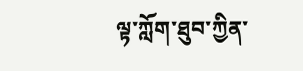ལྟ་ཀློག་ཐུབ་ཀྱིན་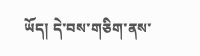ཡོད། དེ་བས་གཅིག་ནས་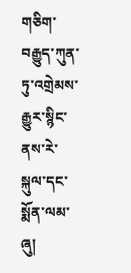གཅིག་བརྒྱུད་ཀུན་ཏུ་འགྲེམས་རྒྱུར་སྙིང་ནས་རེ་སྐུལ་དང་སྨོན་ལམ་ཞུ།